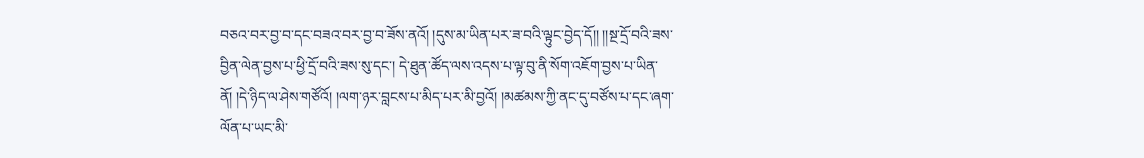བཅའ་བར་བྱ་བ་དང་བཟའ་བར་བྱ་བ་ཟོས་ནའོ། །དུས་མ་ཡིན་པར་ཟ་བའི་ལྟུང་བྱེད་དོ།། །།སྔ་དྲོ་བའི་ཟས་བྱིན་ལེན་བྱས་པ་ཕྱི་དྲོ་བའི་ཟས་སུ་དང་། དེ་ཐུན་ཚོད་ལས་འདས་པ་ལྟ་བུ་ནི་སོག་འཇོག་བྱས་པ་ཡིན་ནོ། །དེ་ཉིད་ལ་ཤེས་གཙོའོ། །ལག་ཉར་བླངས་པ་མིད་པར་མི་བྱའོ། །མཚམས་ཀྱི་ནང་དུ་བཙོས་པ་དང་ཞག་ལོན་པ་ཡང་མི་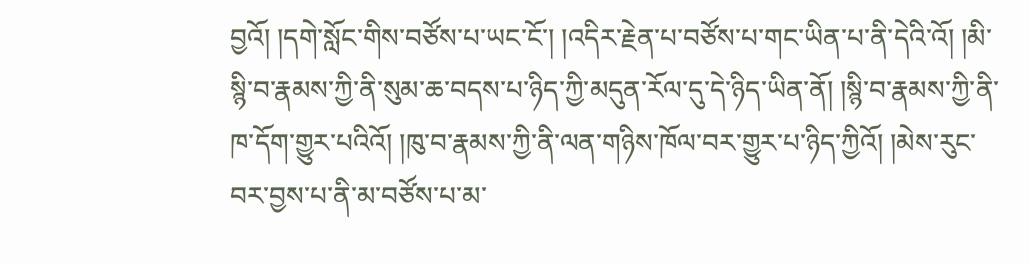བྱའོ། །དགེ་སློང་གིས་བཙོས་པ་ཡང་ངོ་། །འདིར་རྗེན་པ་བཙོས་པ་གང་ཡིན་པ་ནི་དེའི་འོ། །མི་སྙི་བ་རྣམས་ཀྱི་ནི་སུམ་ཆ་བདས་པ་ཉིད་ཀྱི་མདུན་རོལ་དུ་དེ་ཉིད་ཡིན་ནོ། །སྙི་བ་རྣམས་ཀྱི་ནི་ཁ་དོག་གྱུར་པའིའོ། །ཁུ་བ་རྣམས་ཀྱི་ནི་ལན་གཉིས་ཁོལ་བར་གྱུར་པ་ཉིད་ཀྱིའོ། །མེས་རུང་བར་བྱས་པ་ནི་མ་བཙོས་པ་མ་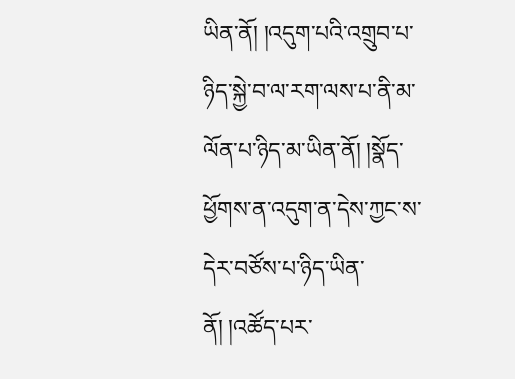ཡིན་ནོ། །འདུག་པའི་འགྲུབ་པ་ཉིད་སྐྱེ་བ་ལ་རག་ལས་པ་ནི་མ་ལོན་པ་ཉིད་མ་ཡིན་ནོ། །སྣོད་ཕྱོགས་ན་འདུག་ན་དེས་ཀྱང་ས་དེར་བཙོས་པ་ཉིད་ཡིན་ནོ། །འཚོད་པར་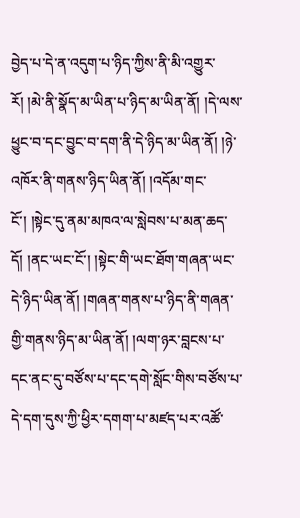བྱེད་པ་དེ་ན་འདུག་པ་ཉིད་ཀྱིས་ནི་མི་འགྱུར་རོ། །མེ་ནི་སྣོད་མ་ཡིན་པ་ཉིད་མ་ཡིན་ནོ། །དེ་ལས་ཕྱུང་བ་དང་བྱུང་བ་དག་ནི་དེ་ཉིད་མ་ཡིན་ནོ། །ཉེ་འཁོར་ནི་གནས་ཉིད་ཡིན་ནོ། །འདོམ་གང་ངོ་། །སྟེང་དུ་ནམ་མཁའ་ལ་སླེབས་པ་མན་ཆད་དོ། །ནང་ཡང་ངོ་། །སྟེང་གི་ཡང་ཐོག་གཞན་ཡང་དེ་ཉིད་ཡིན་ནོ། །གཞན་གནས་པ་ཉིད་ནི་གཞན་གྱི་གནས་ཉིད་མ་ཡིན་ནོ། །ལག་ཉར་བླངས་པ་དང་ནང་དུ་བཙོས་པ་དང་དགེ་སློང་གིས་བཙོས་པ་དེ་དག་དུས་ཀྱི་ཕྱིར་དགག་པ་མཛད་པར་འཚོ་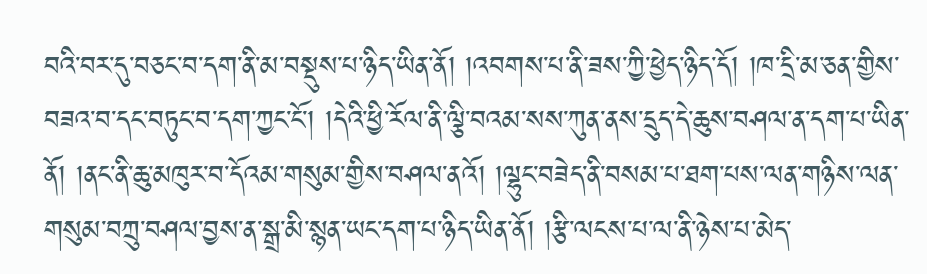བའི་བར་དུ་བཅང་བ་དག་ནི་མ་བསྡུས་པ་ཉིད་ཡིན་ནོ། །འབགས་པ་ནི་ཟས་ཀྱི་ཕྱེད་ཉིད་དོ། །ཁ་དྲི་མ་ཅན་གྱིས་བཟའ་བ་དང་བཏུང་བ་དག་ཀྱང་ངོ་། །དེའི་ཕྱི་རོལ་ནི་ལྕི་བའམ་སས་ཀུན་ནས་དྲུད་དེ་ཆུས་བཤལ་ན་དག་པ་ཡིན་ནོ། །ནང་ནི་ཆུ་མཁུར་བ་དོའམ་གསུམ་གྱིས་བཤལ་ནའོ། །ལྷུང་བཟེད་ནི་བསམ་པ་ཐག་པས་ལན་གཉིས་ལན་གསུམ་བཀྲུ་བཤལ་བྱས་ན་སྒྲ་མི་སྙན་ཡང་དག་པ་ཉིད་ཡིན་ནོ། །རྩི་ལངས་པ་ལ་ནི་ཉེས་པ་མེད་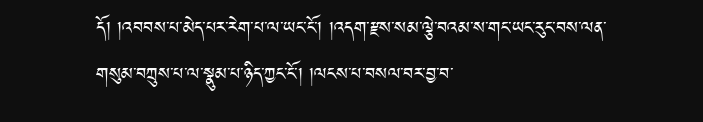དོ། །འབབས་པ་མེད་པར་རེག་པ་ལ་ཡང་ངོ་། །འདག་རྫས་སམ་ལྕེ་བའམ་ས་གང་ཡང་རུང་བས་ལན་གསུམ་བཀྲུས་པ་ལ་སྣུམ་པ་ཉིད་ཀྱང་ངོ་། །ལངས་པ་བསལ་བར་བྱ་བ་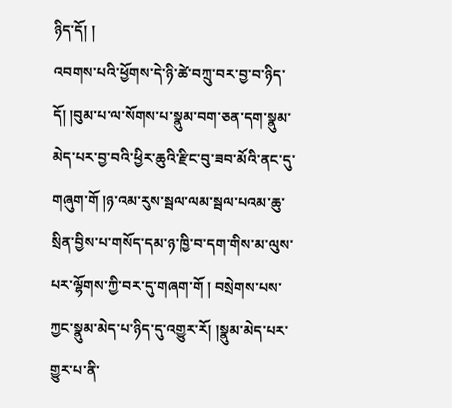ཉིད་དོ། །
འབགས་པའི་ཕྱོགས་དེ་ཉི་ཚེ་བཀྲུ་བར་བྱ་བ་ཉིད་དོ། །བུམ་པ་ལ་སོགས་པ་སྣུམ་བག་ཅན་དག་སྣུམ་མེད་པར་བྱ་བའི་ཕྱིར་ཆུའི་རྫིང་བུ་ཟབ་མོའི་ནང་དུ་གཞུག་གོ །ཉ་འམ་རུས་སྦལ་ལམ་སྦལ་པའམ་ཆུ་སྲིན་བྱིས་པ་གསོད་དམ་ཉ་ཁྱི་བ་དག་གིས་མ་ལུས་པར་ལྷོགས་ཀྱི་བར་དུ་གཞག་གོ ། བསྲེགས་པས་ཀྱང་སྣུམ་མེད་པ་ཉིད་དུ་འགྱུར་རོ། །སྣུམ་མེད་པར་གྱུར་པ་ནི་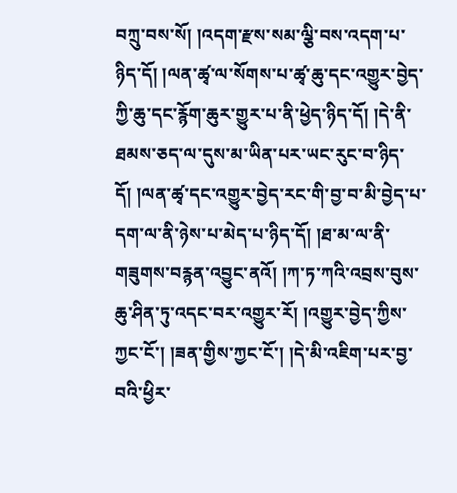བཀྲུ་བས་སོ། །འདག་རྫས་སམ་ལྕི་བས་འདག་པ་ཉིད་དོ། །ལན་ཚྭ་ལ་སོགས་པ་ཚྭ་ཆུ་དང་འགྱུར་བྱེད་ཀྱི་ཆུ་དང་རྙོག་ཆུར་གྱུར་པ་ནི་ཕྱེད་ཉིད་དོ། །དེ་ནི་ཐམས་ཅད་ལ་དུས་མ་ཡིན་པར་ཡང་རུང་བ་ཉིད་དོ། །ལན་ཚྭ་དང་འགྱུར་བྱེད་རང་གི་བྱ་བ་མི་བྱེད་པ་དག་ལ་ནི་ཉེས་པ་མེད་པ་ཉིད་དོ། །ཐ་མ་ལ་ནི་གཟུགས་བརྙན་འབྱུང་ནའོ། །ཀ་ཏ་ཀའི་འབྲས་བུས་ཆུ་ཤིན་ཏུ་འདང་བར་འགྱུར་རོ། །འགྱུར་བྱེད་ཀྱིས་ཀྱང་ངོ་། །ཟན་གྱིས་ཀྱང་ངོ་། །དེ་མི་འཇིག་པར་བྱ་བའི་ཕྱིར་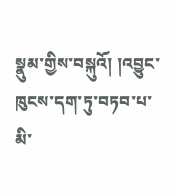སྣུམ་གྱིས་བསྐུའོ། །འབྱུང་ཁུངས་དག་ཏུ་བཏབ་པ་མི་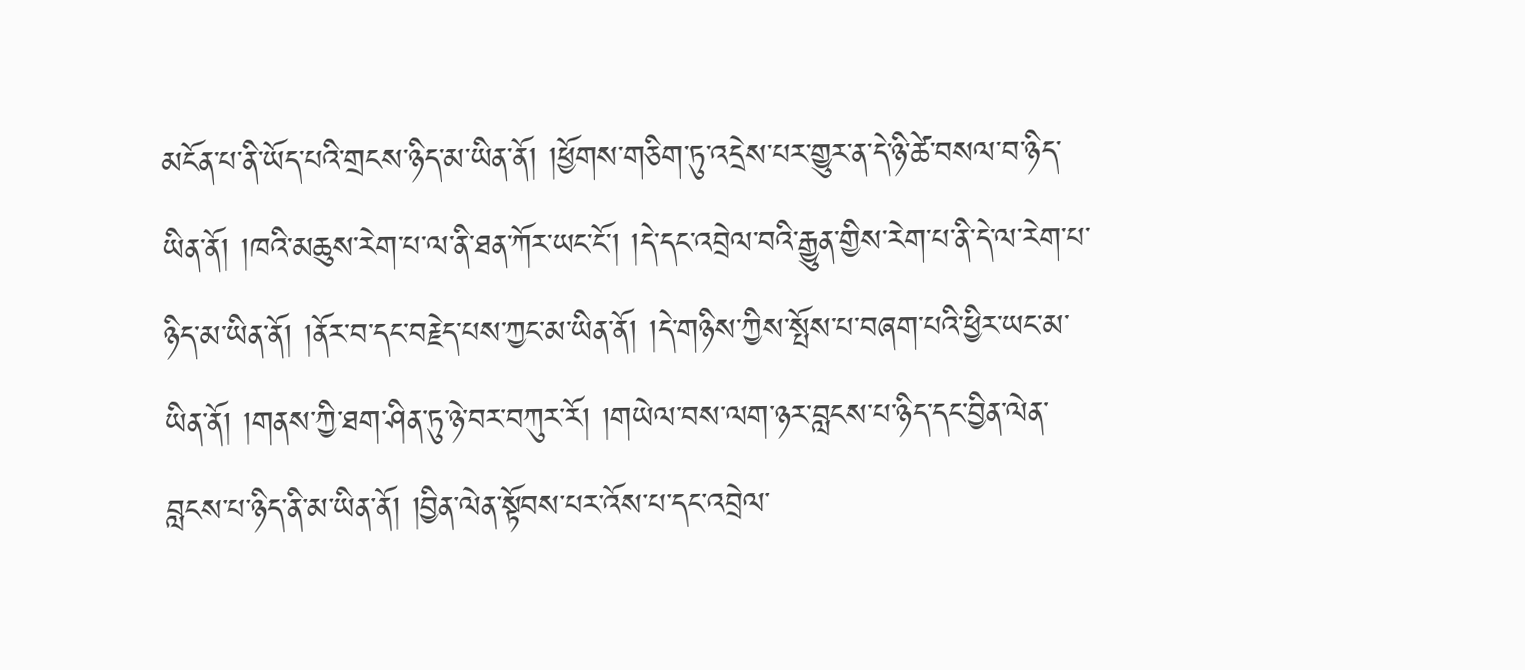མངོན་པ་ནི་ཡོད་པའི་གྲངས་ཉིད་མ་ཡིན་ནོ། །ཕྱོགས་གཅིག་ཏུ་འདྲེས་པར་གྱུར་ན་དེ་ཉི་ཚེ་བསལ་བ་ཉིད་ཡིན་ནོ། །ཁའི་མཆུས་རེག་པ་ལ་ནི་ཐན་ཀོར་ཡང་ངོ་། །དེ་དང་འབྲེལ་བའི་རྒྱུན་གྱིས་རེག་པ་ནི་དེ་ལ་རེག་པ་ཉིད་མ་ཡིན་ནོ། །ནོར་བ་དང་བརྗེད་པས་ཀྱང་མ་ཡིན་ནོ། །དེ་གཉིས་ཀྱིས་སྤོས་པ་བཞག་པའི་ཕྱིར་ཡང་མ་ཡིན་ནོ། །གནས་ཀྱི་ཐག་ཤིན་ཏུ་ཉེ་བར་བཀུར་རོ། །གཡེལ་བས་ལག་ཉར་བླངས་པ་ཉིད་དང་བྱིན་ལེན་བླངས་པ་ཉིད་ནི་མ་ཡིན་ནོ། །བྱིན་ལེན་སྟོབས་པར་འོས་པ་དང་འབྲེལ་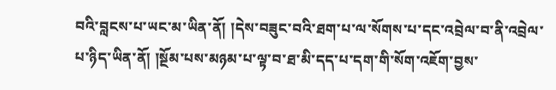བའི་བླངས་པ་ཡང་མ་ཡིན་ནོ། །དེས་བཟུང་བའི་ཐག་པ་ལ་སོགས་པ་དང་འབྲེལ་བ་ནི་འབྲེལ་པ་ཉིད་ཡིན་ནོ། །སྔོམ་པས་མཉམ་པ་ལྟ་བ་ཐ་མི་དད་པ་དག་གི་སོག་འཇོག་བྱས་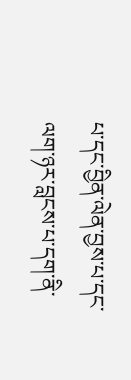པ་དང་བྱིན་ལེན་བྱས་པ་དང་ལག་ཉར་བླངས་པ་དག་ནི་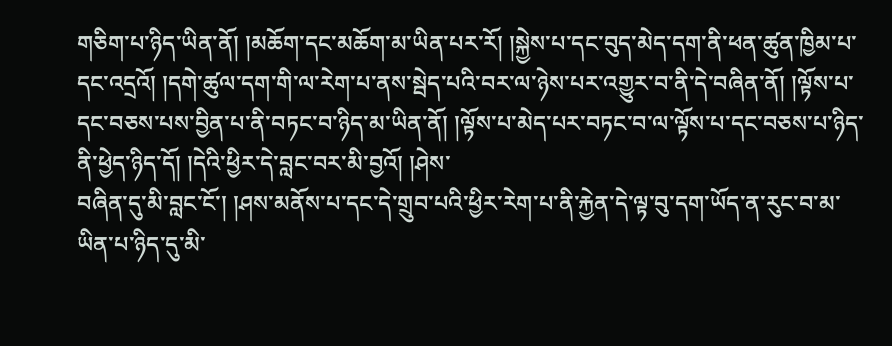གཅིག་པ་ཉིད་ཡིན་ནོ། །མཆོག་དང་མཆོག་མ་ཡིན་པར་རོ། །སྐྱེས་པ་དང་བུད་མེད་དག་ནི་ཕན་ཚུན་ཁྱིམ་པ་དང་འདྲའོ། །དགེ་ཚུལ་དག་གི་ལ་རེག་པ་ནས་སྦེད་པའི་བར་ལ་ཉེས་པར་འགྱུར་བ་ནི་དེ་བཞིན་ནོ། །ལྟོས་པ་དང་བཅས་པས་བྱིན་པ་ནི་བཏང་བ་ཉིད་མ་ཡིན་ནོ། །ལྟོས་པ་མེད་པར་བཏང་བ་ལ་ལྟོས་པ་དང་བཅས་པ་ཉིད་ནི་ཕྱེད་ཉིད་དོ། །དེའི་ཕྱིར་དེ་བླང་བར་མི་བྱའོ། །ཤེས་
བཞིན་དུ་མི་བླང་ངོ་། །ཤས་མནོས་པ་དང་དེ་གྲུབ་པའི་ཕྱིར་རེག་པ་ནི་རྐྱེན་དེ་ལྟ་བུ་དག་ཡོད་ན་རུང་བ་མ་ཡིན་པ་ཉིད་དུ་མི་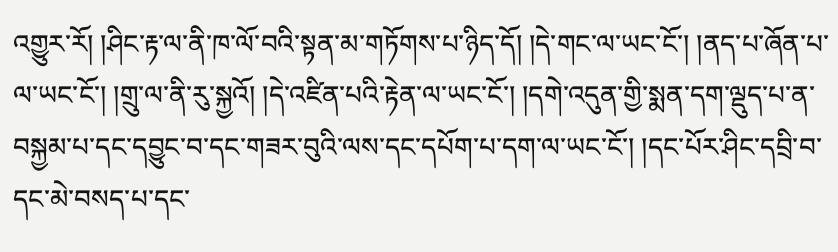འགྱུར་རོ། །ཤིང་རྟ་ལ་ནི་ཁ་ལོ་བའི་སྟན་མ་གཏོགས་པ་ཉིད་དོ། །དེ་གང་ལ་ཡང་ངོ་། །ནད་པ་ཞོན་པ་ལ་ཡང་ངོ་། །གྲུ་ལ་ནི་རུ་སྐྱའོ། །དེ་འཛིན་པའི་རྟེན་ལ་ཡང་ངོ་། །དགེ་འདུན་གྱི་སྨན་དག་ལྡུད་པ་ན་བསྐྱམ་པ་དང་དབྱུང་བ་དང་གཟར་བུའི་ལས་དང་དཔོག་པ་དག་ལ་ཡང་ངོ་། །དང་པོར་ཤིང་དབྲི་བ་དང་མེ་བསད་པ་དང་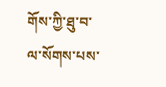གོས་ཀྱི་ཐུ་བ་ལ་སོགས་པས་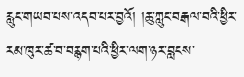རླུང་གཡབ་པས་འདབ་པར་བྱའོ། །ཆུ་ཀླུང་བརྒལ་བའི་ཕྱིར་རམ་ཁུར་ཚ་བ་བརྙག་པའི་ཕྱིར་ལག་ཉར་བླངས་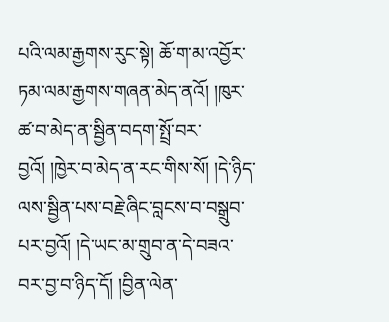པའི་ལམ་རྒྱགས་རུང་སྟེ། ཆོ་ག་མ་འབྱོར་ཏམ་ལམ་རྒྱགས་གཞན་མེད་ནའོ། །ཁུར་ཚ་བ་མེད་ན་སྦྱིན་བདག་སྤྲོ་བར་བྱའོ། །ཁྱེར་བ་མེད་ན་རང་གིས་སོ། །དེ་ཉིད་ལས་སྦྱིན་པས་བརྗེ་ཞིང་བླངས་བ་བསྒྲུབ་པར་བྱའོ། །དེ་ཡང་མ་གྲུབ་ན་དེ་བཟའ་བར་བྱ་བ་ཉིད་དོ། །བྱིན་ལེན་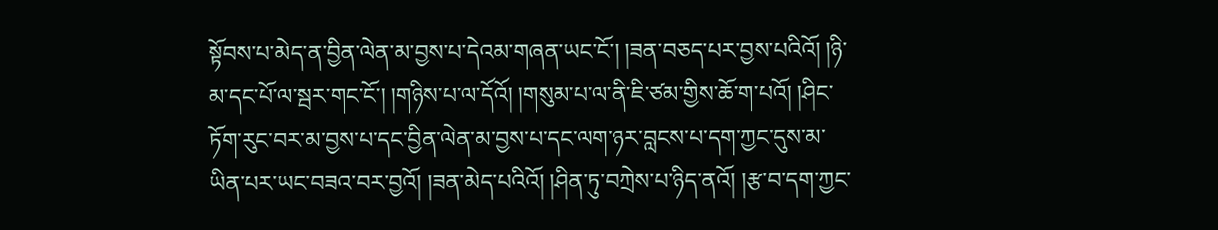སྟོབས་པ་མེད་ན་བྱིན་ལེན་མ་བྱས་པ་དེའམ་གཞན་ཡང་ངོ་། །ཟན་བཅད་པར་བྱས་པའིའོ། །ཉི་མ་དང་པོ་ལ་སྦར་གང་ངོ་། །གཉིས་པ་ལ་དོའོ། །གསུམ་པ་ལ་ནི་ཇི་ཙམ་གྱིས་ཆོ་ག་པའོ། །ཤིང་ཏོག་རུང་བར་མ་བྱས་པ་དང་བྱིན་ལེན་མ་བྱས་པ་དང་ལག་ཉར་བླངས་པ་དག་ཀྱང་དུས་མ་ཡིན་པར་ཡང་བཟའ་བར་བྱའོ། །ཟན་མེད་པའིའོ། །ཤིན་ཏུ་བཀྲེས་པ་ཉིད་ནའོ། །རྩ་བ་དག་ཀྱང་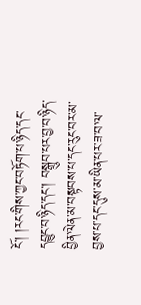ངོ་། །རང་གིས་ཀྱང་བཏོག་པ་ཉིད་དང་དབྱུང་བ་ཉིད་དང་། བསྒྲུབ་པར་བྱ་བ་ཉིད་བྱིན་ལེན་མ་བསྟབས་པ་དང་རུང་བར་མ་བྱས་པ་དང་དུས་མ་ཡིན་པར་ཟ་བ་ལ་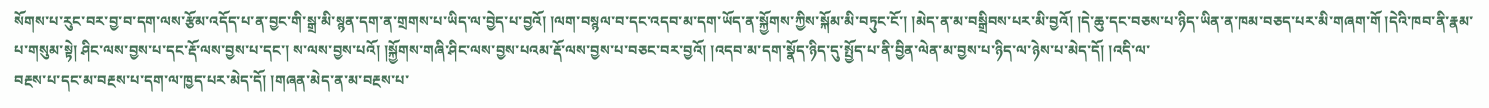སོགས་པ་རུང་བར་བྱ་བ་དག་ལས་རྩོམ་འདོད་པ་ན་བྱང་གི་སྒྲ་མི་སྙན་དག་ན་གྲགས་པ་ཡིད་ལ་བྱེད་པ་བྱའོ། །ལག་བསྙལ་བ་དང་འདབ་མ་དག་ཡོད་ན་སྐྱོགས་ཀྱིས་སྐོམ་མི་བཏུང་ངོ་། །མེད་ན་མ་བསྒྲིབས་པར་མི་བྱའོ། །དེ་ཆུ་དང་བཅས་པ་ཉིད་ཡིན་ན་ཁམ་བཅད་པར་མི་གཞག་གོ །དེའི་ཁབ་ནི་རྣམ་པ་གསུམ་སྟེ། ཤིང་ལས་བྱས་པ་དང་རྡོ་ལས་བྱས་པ་དང་། ས་ལས་བྱས་པའོ། །སྐྱོགས་གཞི་ཤིང་ལས་བྱས་པའམ་རྡོ་ལས་བྱས་པ་བཅང་བར་བྱའོ། །འདབ་མ་དག་སྣོད་ཉིད་དུ་སྤྱོད་པ་ནི་བྱིན་ལེན་མ་བྱས་པ་ཉིད་ལ་ཉེས་པ་མེད་དོ། །འདི་ལ་
བརྔས་པ་དང་མ་བརྔས་པ་དག་ལ་ཁྱད་པར་མེད་དོ། །གཞན་མེད་ན་མ་བརྔས་པ་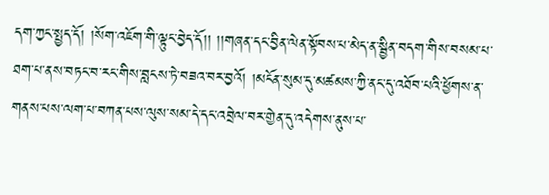དག་ཀྱང་སྤྱད་དོ། །སོག་འཇོག་གི་ལྟུང་བྱེད་དོ།། །།གཞན་དང་བྱིན་ལེན་སྟོབས་པ་མེད་ན་སྦྱིན་བདག་གིས་བསམ་པ་ཐག་པ་ནས་བཏང་བ་རང་གིས་བླངས་ཏེ་བཟའ་བར་བྱའོ། །མངོན་སུམ་དུ་མཚམས་ཀྱི་ནང་དུ་འཐོབ་པའི་ཕྱོགས་ན་གནས་པས་ལག་པ་བཀན་པས་ལུས་སམ་དེ་དང་འབྲེལ་བར་གྱེན་དུ་འདེགས་ནུས་པ་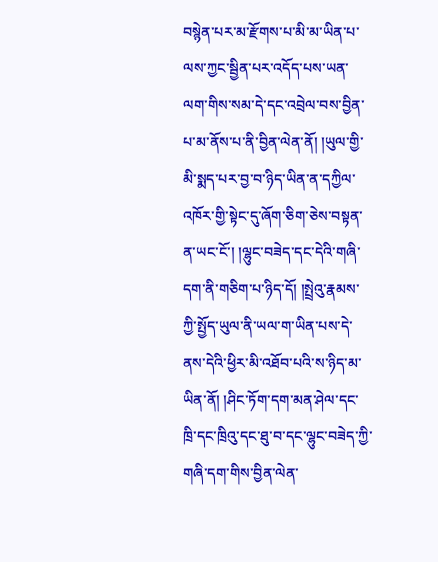བསྙེན་པར་མ་རྫོགས་པ་མི་མ་ཡིན་པ་ལས་ཀྱང་སྦྱིན་པར་འདོད་པས་ཡན་ལག་གིས་སམ་དེ་དང་འབྲེལ་བས་བྱིན་པ་མ་ནོས་པ་ནི་བྱིན་ལེན་ནོ། །ཡུལ་གྱི་མི་སྨད་པར་བྱ་བ་ཉིད་ཡིན་ན་དཀྱིལ་འཁོར་གྱི་སྟེང་དུ་ཞོག་ཅིག་ཅེས་བསྟན་ན་ཡང་ངོ་། །ལྷུང་བཟེད་དང་དེའི་གཞི་དག་ནི་གཅིག་པ་ཉིད་དོ། །སྤྲེའུ་རྣམས་ཀྱི་སྤྱོད་ཡུལ་ནི་ཡལ་ག་ཡིན་པས་དེ་ནས་དེའི་ཕྱིར་མི་འཐོབ་པའི་ས་ཉིད་མ་ཡིན་ནོ། །ཤིང་ཏོག་དག་མན་ཤེལ་དང་ཁྲི་དང་ཁྲིའུ་དང་ཐུ་བ་དང་ལྷུང་བཟེད་ཀྱི་གཞི་དག་གིས་བྱིན་ལེན་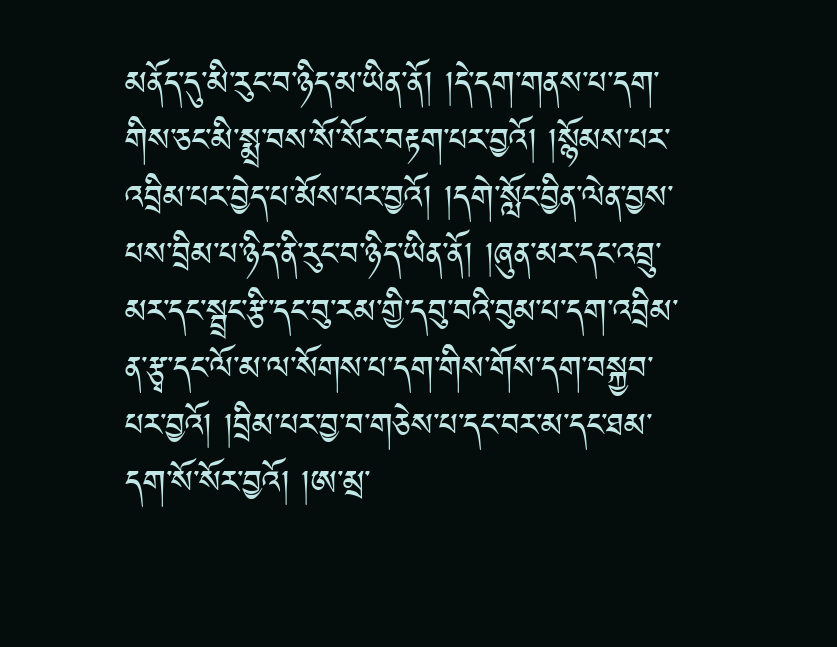མནོད་དུ་མི་རུང་བ་ཉིད་མ་ཡིན་ནོ། །དེ་དག་གནས་པ་དག་གིས་ཅང་མི་སྨྲ་བས་སོ་སོར་བརྟག་པར་བྱའོ། །སྙོམས་པར་འབྲིམ་པར་བྱེད་པ་མོས་པར་བྱའོ། །དགེ་སློང་བྱིན་ལེན་བྱས་པས་བྲིམ་པ་ཉིད་ནི་རུང་བ་ཉིད་ཡིན་ནོ། །ཞུན་མར་དང་འབྲུ་མར་དང་སྦྲང་རྩི་དང་བུ་རམ་གྱི་དབུ་བའི་བུམ་པ་དག་འབྲིམ་ན་རྩྭ་དང་ལོ་མ་ལ་སོགས་པ་དག་གིས་གོས་དག་བསྐྱབ་པར་བྱའོ། །བྲིམ་པར་བྱ་བ་གཅེས་པ་དང་བར་མ་དང་ཐམ་དག་སོ་སོར་བྱའོ། །ཨ་མྲ་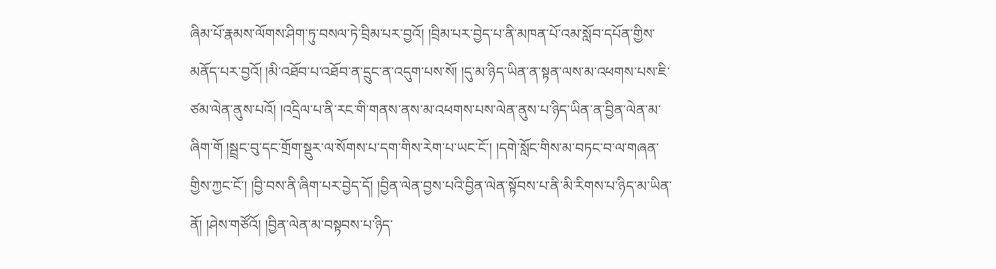ཞིམ་པོ་རྣམས་ལོགས་ཤིག་ཏུ་བསལ་ཏེ་བྲིམ་པར་བྱའོ། །བྲིམ་པར་བྱེད་པ་ནི་མཁན་པོ་འམ་སློབ་དཔོན་གྱིས་མནོད་པར་བྱའོ། །མི་འཐོབ་པ་འཐོབ་ན་དྲུང་ན་འདུག་པས་སོ། །དུ་མ་ཉིད་ཡིན་ན་སྟན་ལས་མ་འཕགས་པས་ཇི་ཙམ་ལེན་ནུས་པའོ། །འདྲིལ་པ་ནི་རང་གི་གནས་ནས་མ་འཕགས་པས་ལེན་ནུས་པ་ཉིད་ཡིན་ན་བྱིན་ལེན་མ་ཞིག་གོ །སྦྲང་བུ་དང་གྲོག་སྡུར་ལ་སོགས་པ་དག་གིས་རེག་པ་ཡང་ངོ་། །དགེ་སློང་གིས་མ་བཏང་བ་ལ་གཞན་གྱིས་ཀྱང་ངོ་། །བྱི་བས་ནི་ཞིག་པར་བྱེད་དོ། །བྱིན་ལེན་བྱས་པའི་བྱིན་ལེན་སྟོབས་པ་ནི་མི་རིགས་པ་ཉིད་མ་ཡིན་ནོ། །ཤེས་གཙོའོ། །བྱིན་ལེན་མ་བསྟབས་པ་ཉིད་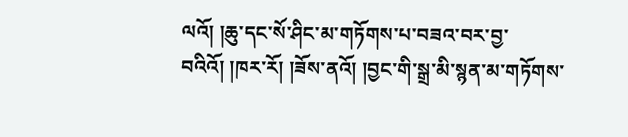ལའོ། །ཆུ་དང་སོ་ཤིང་མ་གཏོགས་པ་བཟའ་བར་བྱ་བའིའོ། །ཁར་རོ། །ཟོས་ནའོ། །བྱང་གི་སྒྲ་མི་སྙན་མ་གཏོགས་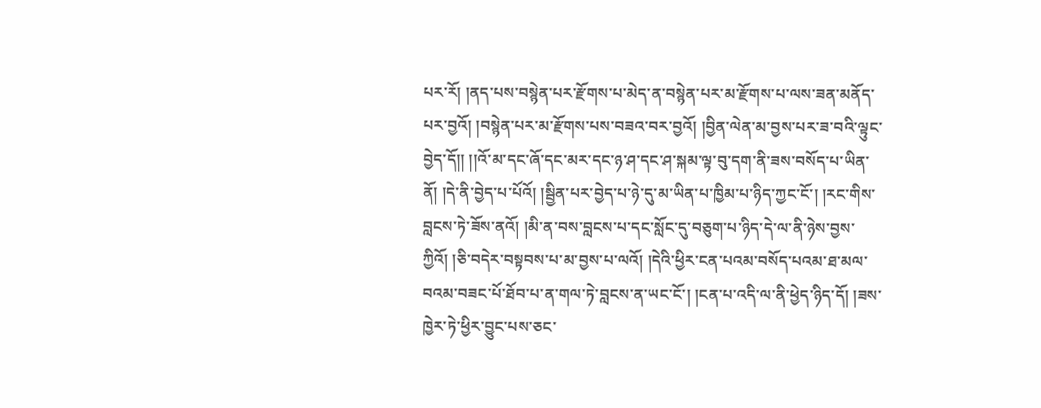པར་རོ། །ནད་པས་བསྙེན་པར་རྫོགས་པ་མེད་ན་བསྙེན་པར་མ་རྫོགས་པ་ལས་ཟན་མནོད་པར་བྱའོ། །བསྙེན་པར་མ་རྫོགས་པས་བཟའ་བར་བྱའོ། །བྱིན་ལེན་མ་བྱས་པར་ཟ་བའི་ལྟུང་བྱེད་དོ།། །།འོ་མ་དང་ཞོ་དང་མར་དང་ཉ་ཤ་དང་ཤ་སྐམ་ལྟ་བུ་དག་ནི་ཟས་བསོད་པ་ཡིན་ནོ། །དེ་ནི་བྱེད་པ་པོའོ། །སྦྱིན་པར་བྱེད་པ་ཉེ་དུ་མ་ཡིན་པ་ཁྱིམ་པ་ཉིད་ཀྱང་ངོ་། །རང་གིས་བླངས་ཏེ་ཟོས་ནའོ། །མི་ན་བས་བླངས་པ་དང་སློང་དུ་བཅུག་པ་ཉིད་དེ་ལ་ནི་ཉེས་བྱས་ཀྱིའོ། །ཅི་བདེར་བསྟབས་པ་མ་བྱས་པ་ལའོ། །དེའི་ཕྱིར་ངན་པའམ་བསོད་པའམ་ཐ་མལ་བའམ་བཟང་པོ་ཐོབ་པ་ན་གལ་ཏེ་བླངས་ན་ཡང་ངོ་། །ངན་པ་འདི་ལ་ནི་ཕྱེད་ཉིད་དོ། །ཟས་ཁྱེར་ཏེ་ཕྱིར་བྱུང་པས་ཅང་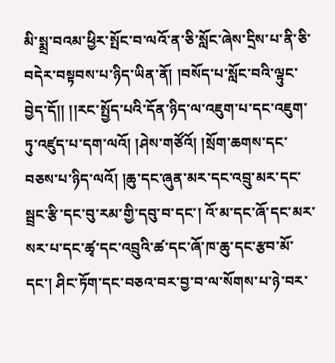མི་སྨྲ་བའམ་ཕྱིར་སྤོང་བ་ལའོ་ན་ཅི་སློང་ཞེས་དྲིས་པ་ནི་ཅི་བདེར་བསྟབས་པ་ཉིད་ཡིན་ནོ། །བསོད་པ་སློང་བའི་ལྟུང་བྱེད་དོ།། །།རང་སྤྱོད་པའི་དོན་ཉིད་ལ་འཇུག་པ་དང་འཇུག་ཏུ་འཛུད་པ་དག་ལའོ། །ཤེས་གཙོའོ། །སྲོག་ཆགས་དང་བཅས་པ་ཉིད་ལའོ། །ཆུ་དང་ཞུན་མར་དང་འབྲུ་མར་དང་སྦྲང་རྩི་དང་བུ་རམ་གྱི་དབུ་བ་དང་། འོ་མ་དང་ཞོ་དང་མར་སར་པ་དང་ཚྭ་དང་འབྲུའི་ཚ་དང་ཞོ་ཁ་ཆུ་དང་རྩབ་མོ་དང་། ཤིང་ཏོག་དང་བཅའ་བར་བྱ་བ་ལ་སོགས་པ་ཉེ་བར་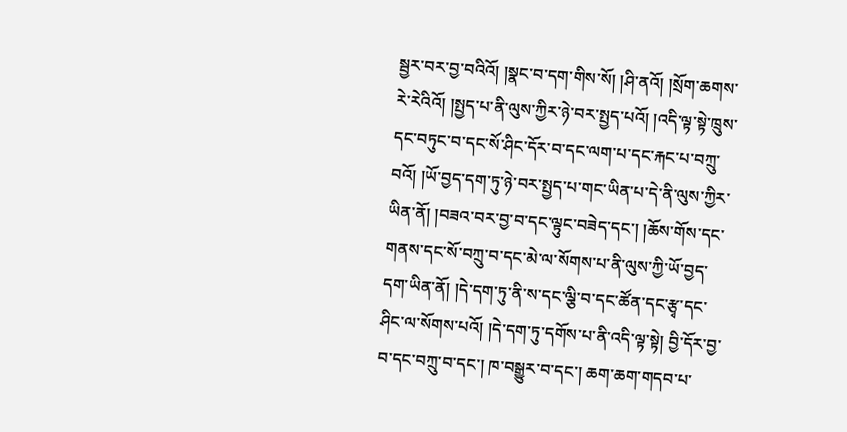སྦྱར་བར་བྱ་བའིའོ། །སྣང་བ་དག་གིས་སོ། །ཤི་ནའོ། །སྲོག་ཆགས་རེ་རེའིའོ། །སྤྱད་པ་ནི་ལུས་ཀྱིར་ཉེ་བར་སྤྱད་པའོ། །འདི་ལྟ་སྟེ་ཁྲུས་དང་བཏུང་བ་དང་སོ་ཤིང་དོར་བ་དང་ལག་པ་དང་རྐང་པ་བཀྲུ་བའོ། །ཡོ་བྱད་དག་ཏུ་ཉེ་བར་སྤྱད་པ་གང་ཡིན་པ་དེ་ནི་ལུས་ཀྱིར་ཡིན་ནོ། །བཟའ་བར་བྱ་བ་དང་ལྟུང་བཟེད་དང་། །ཆོས་གོས་དང་གནས་དང་སོ་བཀྲུ་བ་དང་མེ་ལ་སོགས་པ་ནི་ལུས་ཀྱི་ཡོ་བྱད་དག་ཡིན་ནོ། །དེ་དག་ཏུ་ནི་ས་དང་ལྕི་བ་དང་ཚོན་དང་རྩྭ་དང་ཤིང་ལ་སོགས་པའོ། །དེ་དག་ཏུ་དགོས་པ་ནི་འདི་ལྟ་སྟེ། བྱི་དོར་བྱ་བ་དང་བཀྲུ་བ་དང་། ཁ་བསྒྱུར་བ་དང་། ཆག་ཆག་གདབ་པ་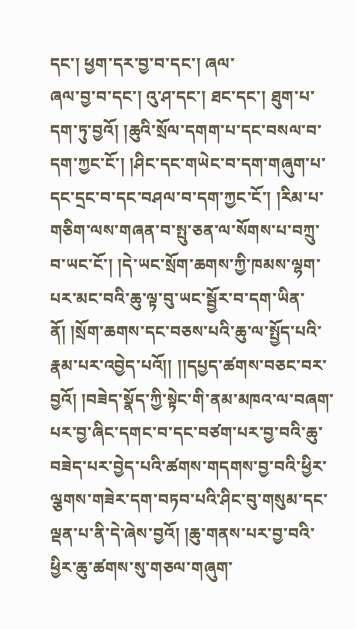དང་། ཕྱག་དར་བྱ་བ་དང་། ཞལ་
ཞལ་བྱ་བ་དང་། འུ་ཤ་དང་། ཐང་དང་། ཐུག་པ་དག་ཏུ་བྱའོ། །ཆུའི་སྲོལ་དགག་པ་དང་བསལ་བ་དག་ཀྱང་ངོ་། །ཤིང་དང་གཡེང་བ་དག་གཞུག་པ་དང་དྲང་བ་དང་བཤལ་བ་དག་ཀྱང་ངོ་། །རིམ་པ་གཅིག་ལས་གཞན་བ་སྤུ་ཅན་ལ་སོགས་པ་བཀྲུ་བ་ཡང་ངོ་། །དེ་ཡང་སྲོག་ཆགས་ཀྱི་ཁམས་ལྷག་པར་མང་བའི་ཆུ་ལྟ་བུ་ཡང་སྦྱོར་བ་དག་ཡིན་ནོ། །སྲོག་ཆགས་དང་བཅས་པའི་ཆུ་ལ་སྤྱོད་པའི་རྣམ་པར་འབྱེད་པའོ།། །།དཔྱད་ཚགས་བཅང་བར་བྱའོ། །བཟེད་སྣོད་ཀྱི་སྟེང་གི་ནམ་མཁའ་ལ་བཞག་པར་བྱ་ཞིང་དགང་བ་དང་བཙག་པར་བྱ་བའི་ཆུ་བཟེད་པར་བྱེད་པའི་ཚགས་གདགས་བྱ་བའི་ཕྱིར་ལྕགས་གཟེར་དག་བཏབ་པའི་ཤིང་བུ་གསུམ་དང་ལྡན་པ་ནི་དེ་ཞེས་བྱའོ། །ཆུ་གནས་པར་བྱ་བའི་ཕྱིར་ཆུ་ཚགས་སུ་གཅལ་གཞུག་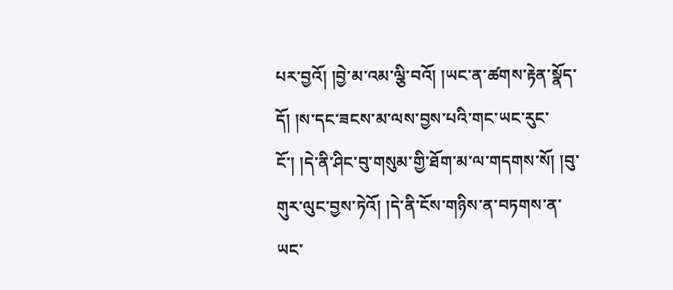པར་བྱའོ། །བྱེ་མ་འམ་ལྕི་བའོ། །ཡང་ན་ཚགས་རྟེན་སྣོད་དོ། །ས་དང་ཟངས་མ་ལས་བྱས་པའི་གང་ཡང་རུང་ངོ་། །དེ་ནི་ཤིང་བུ་གསུམ་གྱི་ཐོག་མ་ལ་གདགས་སོ། །བུ་གུར་ལུང་བྱས་ཏེའོ། །དེ་ནི་ངོས་གཉིས་ན་བཏགས་ན་ཡང་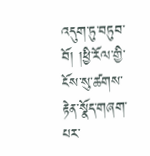འདུག་ཏུ་བཏུབ་བོ། །ཕྱི་རོལ་གྱི་ངོས་སུ་ཚགས་རྟེན་སྣོད་གཞག་པར་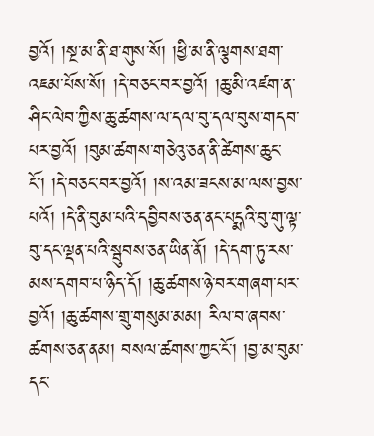བྱའོ། །སྔ་མ་ནི་ཐ་གུས་སོ། །ཕྱི་མ་ནི་ལྕགས་ཐག་འཇམ་པོས་སོ། །དེ་བཅང་བར་བྱའོ། །ཆུ་མི་འཛག་ན་ཤིང་ལེབ་ཀྱིས་ཆུ་ཚགས་ལ་དལ་བུ་དལ་བུས་གདབ་པར་བྱའོ། །བུམ་ཚགས་གཅེའུ་ཅན་ནི་ཚེགས་ཆུང་ངོ་། །དེ་བཅང་བར་བྱའོ། །ས་འམ་ཟངས་མ་ལས་བྱས་པའོ། །དེ་ནི་བུམ་པའི་དབྱིབས་ཅན་ནང་པདྨའི་བུ་གུ་ལྟ་བུ་དང་ལྡན་པའི་སྦུབས་ཅན་ཡིན་ནོ། །དེ་དག་ཏུ་རས་མས་དགབ་པ་ཉིད་དོ། །ཆུ་ཚགས་ཉེ་བར་གཞག་པར་བྱའོ། །ཆུ་ཚགས་གྲུ་གསུམ་མམ། རིལ་བ་ཞབས་ཚགས་ཅན་ནམ། བསལ་ཚགས་ཀྱང་ངོ་། །བྱ་མ་བུམ་དང་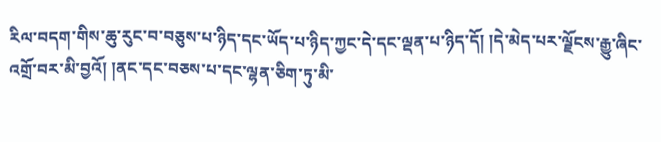རིལ་བདག་གིས་ཆུ་རུང་བ་བཅུས་པ་ཉིད་དང་ཡོད་པ་ཉིད་ཀྱང་དེ་དང་ལྡན་པ་ཉིད་དོ། །དེ་མེད་པར་ལྗོངས་རྒྱུ་ཞིང་འགྲོ་བར་མི་བྱའོ། །ནང་དང་བཅས་པ་དང་ལྷན་ཅིག་ཏུ་མི་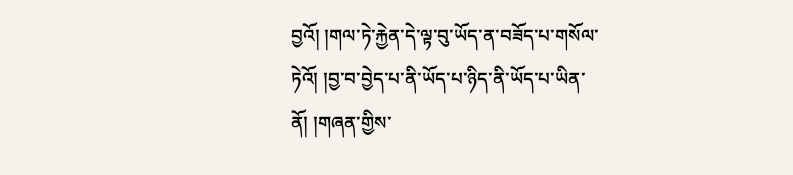བྱའོ། །གལ་ཏེ་རྐྱེན་དེ་ལྟ་བུ་ཡོད་ན་བཟོད་པ་གསོལ་ཏེའོ། །བྱ་བ་བྱེད་པ་ནི་ཡོད་པ་ཉིད་ནི་ཡོད་པ་ཡིན་ནོ། །གཞན་གྱིས་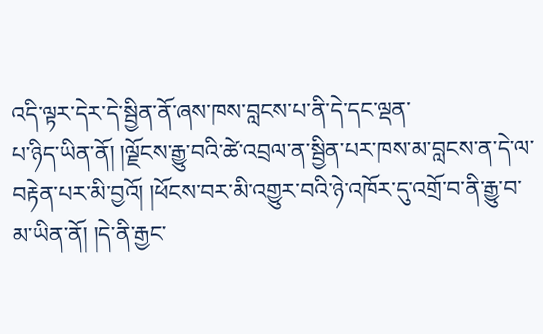འདི་ལྟར་དེར་དེ་སྦྱིན་ནོ་ཞས་ཁས་བླངས་པ་ནི་དེ་དང་ལྡན་
པ་ཉིད་ཡིན་ནོ། །ལྗོངས་རྒྱུ་བའི་ཚེ་འབྲལ་ན་སྦྱིན་པར་ཁས་མ་བླངས་ན་དེ་ལ་བརྟེན་པར་མི་བྱའོ། །ཕོངས་བར་མི་འགྱུར་བའི་ཉེ་འཁོར་དུ་འགྲོ་བ་ནི་རྒྱུ་བ་མ་ཡིན་ནོ། །དེ་ནི་རྒྱང་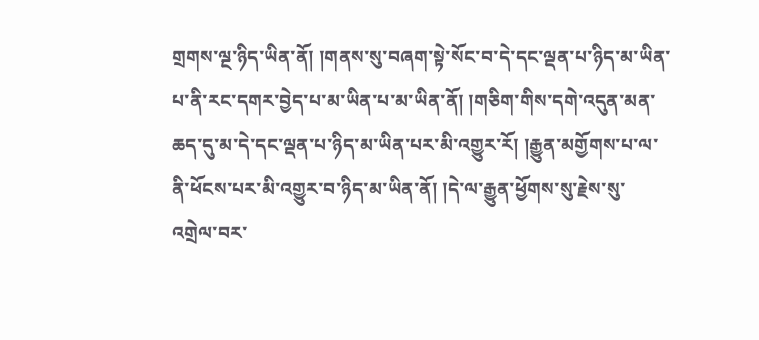གྲགས་ལྔ་ཉིད་ཡིན་ནོ། །གནས་སུ་བཞག་སྟེ་སོང་བ་དེ་དང་ལྡན་པ་ཉིད་མ་ཡིན་པ་ནི་རང་དགར་བྱེད་པ་མ་ཡིན་པ་མ་ཡིན་ནོ། །གཅིག་གིས་དགེ་འདུན་མན་ཆད་དུ་མ་དེ་དང་ལྡན་པ་ཉིད་མ་ཡིན་པར་མི་འགྱུར་རོ། །རྒྱུན་མགྱོགས་པ་ལ་ནི་ཕོངས་པར་མི་འགྱུར་བ་ཉིད་མ་ཡིན་ནོ། །དེ་ལ་རྒྱུན་ཕྱོགས་སུ་རྗེས་སུ་འགྲེལ་བར་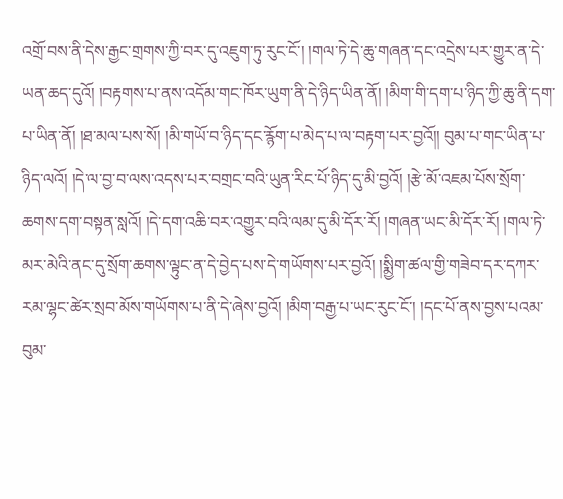འགྲོ་བས་ནི་དེས་རྒྱང་གྲགས་ཀྱི་བར་དུ་འཇུག་ཏུ་རུང་ངོ་། །གལ་ཏེ་དེ་ཆུ་གཞན་དང་འདྲེས་པར་གྱུར་ན་དེ་ཡན་ཆད་དུའོ། །བརྟགས་པ་ནས་འདོམ་གང་ཁོར་ཡུག་ནི་དེ་ཉིད་ཡིན་ནོ། །མིག་གི་དག་པ་ཉིད་ཀྱི་ཆུ་ནི་དག་པ་ཡིན་ནོ། །ཐ་མལ་པས་སོ། །མི་གཡོ་བ་ཉིད་དང་རྙོག་པ་མེད་པ་ལ་བརྟག་པར་བྱའོ།། བུམ་པ་གང་ཡིན་པ་ཉིད་ལའོ། །དེ་ལ་བྱ་བ་ལས་འདས་པར་བགྲང་བའི་ཡུན་རིང་པོ་ཉིད་དུ་མི་བྱའོ། །རྩེ་མོ་འཇམ་པོས་སྲོག་ཆགས་དག་བསྟན་སླའོ། །དེ་དག་འཆི་བར་འགྱུར་བའི་ལམ་དུ་མི་དོར་རོ། །གཞན་ཡང་མི་དོར་རོ། །གལ་ཏེ་མར་མེའི་ནང་དུ་སྲོག་ཆགས་ལྟུང་ན་དེ་བྱེད་པས་དེ་གཡོགས་པར་བྱའོ། །སྨྱིག་ཚལ་གྱི་གཟེབ་དར་དཀར་རམ་ལྷང་ཚེར་སྲབ་མོས་གཡོགས་པ་ནི་དེ་ཞེས་བྱའོ། །མིག་བརྒྱ་པ་ཡང་རུང་ངོ་། །དང་པོ་ནས་བྱས་པའམ་བུམ་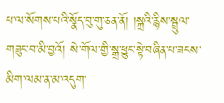པ་ལ་སོགས་པའི་སྣོད་བུ་གུ་ཅན་ནོ། །སྐྲའི་རྙིས་སྦྲུལ་གཟུང་བ་མི་བྱའོ། སེ་གོལ་གྱི་སྒྲ་ཕྱུང་སྟེ་བཞིན་པ་ཟངས་མིག་ལམ་ན་མ་འདུག་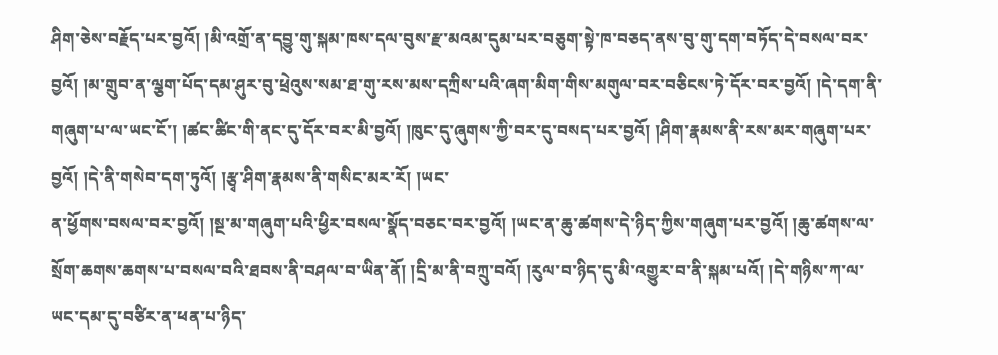ཤིག་ཅེས་བརྗོད་པར་བྱའོ། །མི་འགྲོ་ན་དབྱུ་གུ་སྐམ་ཁས་དལ་བུས་རྫ་མའམ་དུམ་པར་བཅུག་སྟེ་ཁ་བཅད་ནས་བུ་གུ་དག་བཏོད་དེ་བསལ་བར་བྱའོ། །མ་གྲུབ་ན་ལྕག་པོད་དམ་ཤུར་བུ་ཕྲེའུས་སམ་ཐ་གུ་རས་མས་དཀྲིས་པའི་ཞག་མིག་གིས་མགུལ་བར་བཅིངས་ཏེ་དོར་བར་བྱའོ། །དེ་དག་ནི་གཞུག་པ་ལ་ཡང་ངོ་། །ཚང་ཚིང་གི་ནང་དུ་དོར་བར་མི་བྱའོ། །ཁུང་དུ་ཞུགས་ཀྱི་བར་དུ་བསད་པར་བྱའོ། །ཤིག་རྣམས་ནི་རས་མར་གཞུག་པར་བྱའོ། །དེ་ནི་གསེབ་དག་ཏུའོ། །རྩྭ་ཤིག་རྣམས་ནི་གསིང་མར་རོ། །ཡང་
ན་ཕྱོགས་བསལ་བར་བྱའོ། །སྔ་མ་གཞུག་པའི་ཕྱིར་བསལ་སྣོད་བཅང་བར་བྱའོ། །ཡང་ན་ཆུ་ཚགས་དེ་ཉིད་ཀྱིས་གཞུག་པར་བྱའོ། །ཆུ་ཚགས་ལ་སྲོག་ཆགས་ཆགས་པ་བསལ་བའི་ཐབས་ནི་བཤལ་བ་ཡིན་ནོ། །དྲི་མ་ནི་བཀྲུ་བའོ། །རུལ་བ་ཉིད་དུ་མི་འགྱུར་བ་ནི་སྐམ་པའོ། །དེ་གཉིས་ཀ་ལ་ཡང་དམ་དུ་བཙིར་ན་ཕན་པ་ཉིད་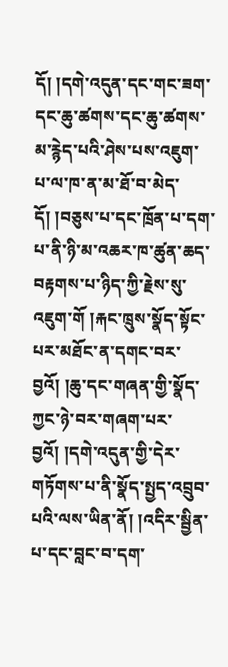དོ། །དགེ་འདུན་དང་གང་ཟག་དང་ཆུ་ཚགས་དང་ཆུ་ཚགས་མ་རྙེད་པའི་ཤེས་པས་འཇུག་པ་ལ་ཁ་ན་མ་ཐོ་བ་མེད་དོ། །བཅུས་པ་དང་ཁྲོན་པ་དག་པ་ནི་ཉི་མ་འཆར་ཁ་ཚུན་ཆད་བརྟགས་པ་ཉིད་ཀྱི་རྗེས་སུ་འཇུག་གོ །རྐང་ཁྲུས་སྣོད་སྟོང་པར་མཐོང་ན་དགང་བར་བྱའོ། །ཆུ་དང་གཞན་གྱི་སྣོད་ཀྱང་ཉེ་བར་གཞག་པར་བྱའོ། །དགེ་འདུན་གྱི་དེར་གཏོགས་པ་ནི་སྣོད་སྤྱད་འབྲུབ་པའི་ལས་ཡིན་ནོ། །འདིར་སྦྱིན་པ་དང་བླང་བ་དག་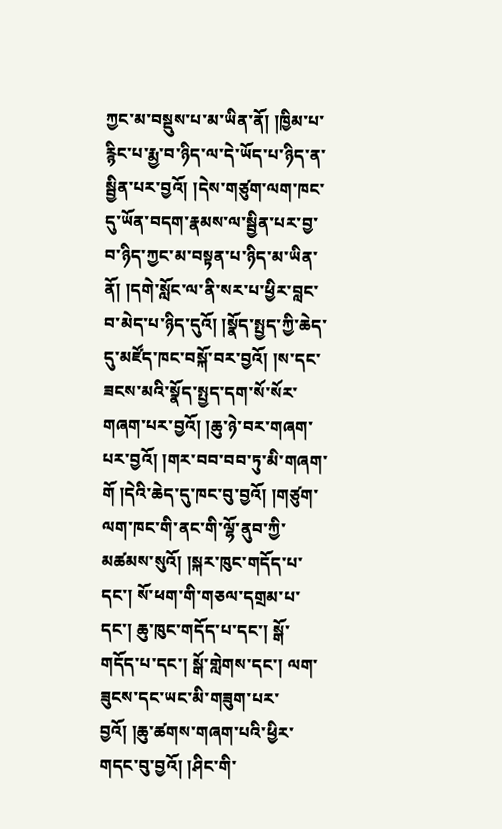ཀྱང་མ་བསྡུས་པ་མ་ཡིན་ནོ། །ཁྱིམ་པ་རྙིང་པ་རྨྱ་བ་ཉིད་ལ་དེ་ཡོད་པ་ཉིད་ན་སྦྱིན་པར་བྱའོ། །དེས་གཙུག་ལག་ཁང་དུ་ཡོན་བདག་རྣམས་ལ་སྦྱིན་པར་བྱ་བ་ཉིད་ཀྱང་མ་བསྟན་པ་ཉིད་མ་ཡིན་ནོ། །དགེ་སློང་ལ་ནི་སར་པ་ཕྱིར་བླང་བ་མེད་པ་ཉིད་དུའོ། །སྣོད་སྤྱད་ཀྱི་ཆེད་དུ་མཛོད་ཁང་བསྐོ་བར་བྱའོ། །ས་དང་ཟངས་མའི་སྣོད་སྤྱད་དག་སོ་སོར་གཞག་པར་བྱའོ། །ཆུ་ཉེ་བར་གཞག་པར་བྱའོ། །གར་བབ་བབ་ཏུ་མི་གཞག་གོ །དེའི་ཆེད་དུ་ཁང་བུ་བྱའོ། །གཙུག་ལག་ཁང་གི་ནང་གི་ལྷོ་ནུབ་ཀྱི་མཚམས་སུའོ། །སྐར་ཁུང་གདོད་པ་དང་། སོ་ཕག་གི་གཅལ་དགྲམ་པ་དང་། ཆུ་ཁུང་གདོད་པ་དང་། སྒོ་གདོད་པ་དང་། སྒོ་གླེགས་དང་། ལག་ཟུངས་དང་ཡང་མི་གཟུག་པར་བྱའོ། །ཆུ་ཚགས་གཞག་པའི་ཕྱིར་གདང་བུ་བྱའོ། །ཤིང་གི་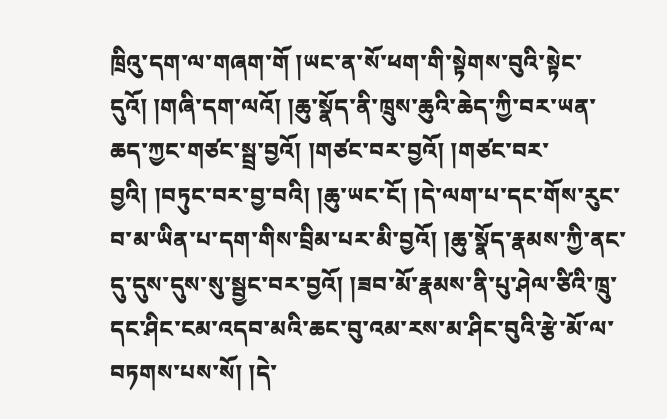ཁྲིའུ་དག་ལ་གཞག་གོ །ཡང་ན་སོ་ཕག་གི་སྟེགས་བུའི་སྟེང་དུའོ། །གཞི་དག་ལའོ། །ཆུ་སྣོད་ནི་ཁྲུས་ཆུའི་ཆེད་ཀྱི་བར་ཡན་ཆད་ཀྱང་གཙང་སྦྲ་བྱའོ། །གཙང་བར་བྱའོ། །གཙང་བར་བྱའི། །བཏུང་བར་བྱ་བའི། །ཆུ་ཡང་ངོ། །དེ་ལག་པ་དང་གོས་རུང་བ་མ་ཡིན་པ་དག་གིས་བྲིམ་པར་མི་བྱའོ། །ཆུ་སྣོད་རྣམས་ཀྱི་ནང་དུ་དུས་དུས་སུ་སྦྱང་བར་བྱའོ། །ཟབ་མོ་རྣམས་ནི་པུ་ཤེལ་ཙིའི་ཁྲུ་དང་ཤིང་ངམ་འདབ་མའི་ཆང་བུ་འམ་རས་མ་ཤིང་བུའི་རྩེ་མོ་ལ་བཏགས་པས་སོ། །དེ་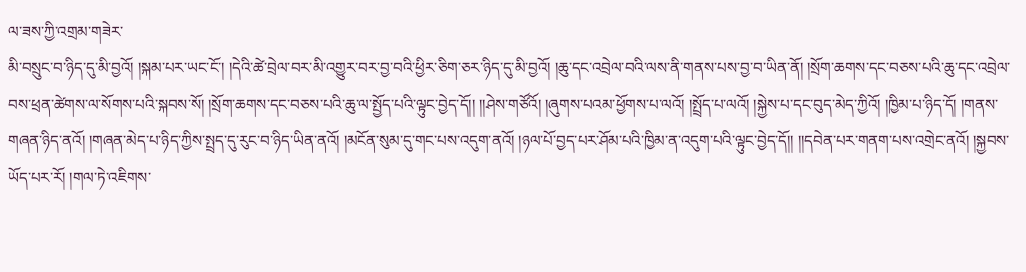ལ་ཟས་ཀྱི་འགྲམ་གཟེར་
མི་བསྲུང་བ་ཉིད་དུ་མི་བྱའོ། །སྐམ་པར་ཡང་ངོ་། །དེའི་ཚེ་བྲེལ་བར་མི་འགྱུར་བར་བྱ་བའི་ཕྱིར་ཅིག་ཅར་ཉིད་དུ་མི་བྱའོ། །ཆུ་དང་འབྲེལ་བའི་ལས་ནི་གནས་པས་བྱ་བ་ཡིན་ནོ། །སྲོག་ཆགས་དང་བཅས་པའི་ཆུ་དང་འབྲེལ་བས་ཕྲན་ཚེགས་ལ་སོགས་པའི་སྐབས་སོ། །སྲོག་ཆགས་དང་བཅས་པའི་ཆུ་ལ་སྤྱོད་པའི་ལྟུང་བྱེད་དོ།། །།ཤེས་གཙོའོ། །ཞུགས་པའམ་ཕྱོགས་པ་ལའོ། །སྤྲོད་པ་ལའོ། །སྐྱེས་པ་དང་བུད་མེད་ཀྱིའོ། །ཁྱིམ་པ་ཉིད་དོ། །གནས་གཞན་ཉིད་ནའོ། །གཞན་མེད་པ་ཉིད་ཀྱིས་སྤྲད་དུ་རུང་བ་ཉིད་ཡིན་ནའོ། །མངོན་སུམ་དུ་གང་པས་འདུག་ནའོ། །ཉལ་པོ་བྱད་པར་ཤོམ་པའི་ཁྱིམ་ན་འདུག་པའི་ལྟུང་བྱེད་དོ།། །།དབེན་པར་གནག་པས་འགྲེང་ནའོ། །སྐྱབས་ཡོད་པར་རོ། །གལ་ཏེ་འཇིགས་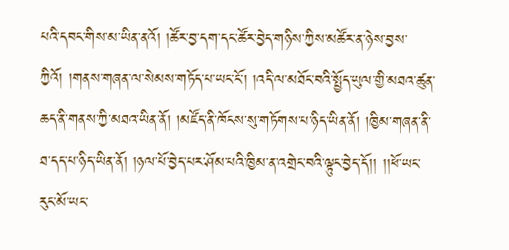པའི་དབང་གིས་མ་ཡིན་ནའོ། །ཚོར་བྱ་དག་དང་ཚོར་བྱེད་གཉིས་ཀྱིས་མཚོར་ན་ཉེས་བྱས་ཀྱིའོ། །གནས་གཞན་ལ་སེམས་གཏོད་པ་ཡང་ངོ་། །འདི་ལ་མཐོང་བའི་སྤྱོད་ཡུལ་གྱི་མཐའ་ཚུན་ཆད་ནི་གནས་ཀྱི་མཐའ་ཡིན་ནོ། །མཛོད་ནི་ཁོངས་སུ་གཏོགས་པ་ཉིད་ཡིན་ནོ། །ཁྱིམ་གཞན་ནི་ཐ་དད་པ་ཉིད་ཡིན་ནོ། །ཉལ་པོ་བྱེད་པར་ཤོམ་པའི་ཁྱིམ་ན་འགྲེང་བའི་ལྟུང་བྱེད་དོ།། །།ཕོ་ཡང་རུང་མོ་ཡང་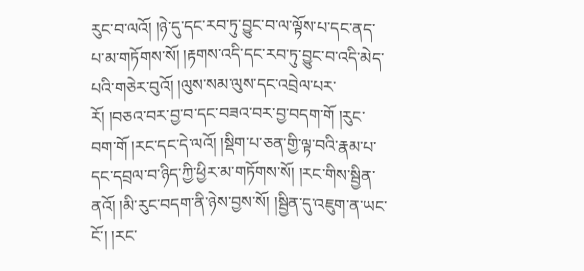རུང་བ་ལའོ། །ཉེ་དུ་དང་རབ་ཏུ་བྱུང་བ་ལ་ལྟོས་པ་དང་ནད་པ་མ་གཏོགས་སོ། །རྟགས་འདི་དང་རབ་ཏུ་བྱུང་བ་འདི་མེད་པའི་གཅེར་བུའོ། །ལུས་སམ་ལུས་དང་འབྲེལ་པར་རོ། །བཅའ་བར་བྱ་བ་དང་བཟའ་བར་བྱ་བདག་གོ །རུང་བག་གོ །རང་དང་དེ་ལའོ། །སྡིག་པ་ཅན་གྱི་ལྟ་བའི་རྣམ་པ་དང་དབྲལ་བ་ཉིད་ཀྱི་ཕྱིར་མ་གཏོགས་སོ། །རང་གིས་སྦྱིན་ནའོ། །མི་རུང་བདག་ནི་ཉེས་བྱས་སོ། །སྦྱིན་དུ་འཇུག་ན་ཡང་ངོ་། །རང་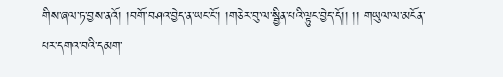གིས་ཞལ་ཏ་བྱས་ནའོ། །བགོ་བཤའ་བྱེད་ན་ཡང་ངོ་། །གཅེར་བུ་ལ་སྦྱིན་པའི་ལྟུང་བྱེད་དོ།། །། གཡུལ་ལ་མངོན་པར་དགའ་བའི་དམག་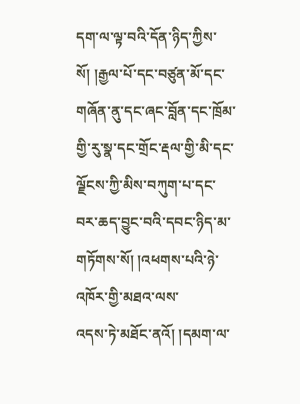དག་ལ་ལྟ་བའི་དོན་ཉིད་ཀྱིས་སོ། །རྒྱལ་པོ་དང་བཙུན་མོ་དང་གཞོན་ནུ་དང་ཞང་བློན་དང་ཁྲོམ་གྱི་རུ་སྣ་དང་གྲོང་རྡལ་གྱི་མི་དང་ལྗོངས་ཀྱི་མིས་བཀུག་པ་དང་བར་ཆད་བྱུང་བའི་དབང་ཉིད་མ་གཏོགས་སོ། །འཕགས་པའི་ཉེ་འཁོར་གྱི་མཐའ་ལས་
འདས་ཏེ་མཐོང་ནའོ། །དམག་ལ་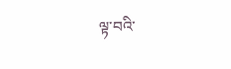ལྟ་བའི་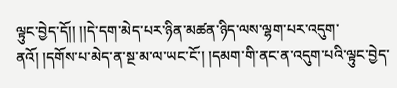ལྟུང་བྱེད་དོ།། །།དེ་དག་མེད་པར་ཉིན་མཚན་ཉིད་ལས་ལྷག་པར་འདུག་ནའོ། །དགོས་པ་མེད་ན་སྔ་མ་ལ་ཡང་ངོ་། །དམག་གི་ནང་ན་འདུག་པའི་ལྟུང་བྱེད་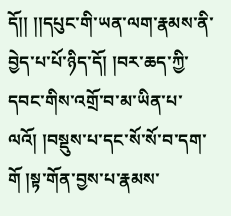དོ།། །།དཔུང་གི་ཡན་ལག་རྣམས་ནི་བྱེད་པ་པོ་ཉིད་དོ། །བར་ཆད་ཀྱི་དབང་གིས་འགྲོ་བ་མ་ཡིན་པ་ལའོ། །བསྡུས་པ་དང་སོ་སོ་བ་དག་གོ །སྟ་གོན་བྱས་པ་རྣམས་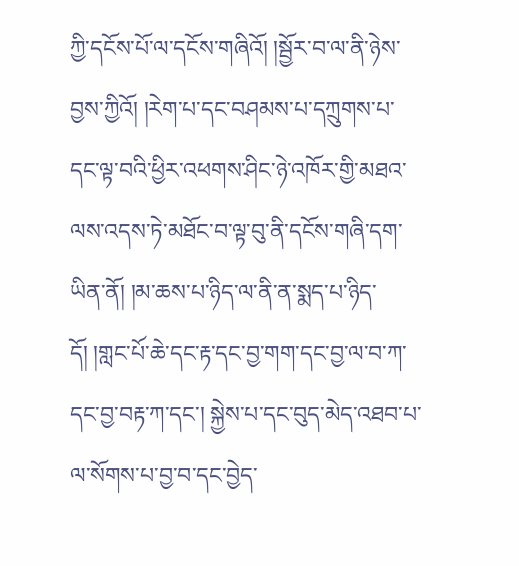ཀྱི་དངོས་པོ་ལ་དངོས་གཞིའོ། །སྦྱོར་བ་ལ་ནི་ཉེས་བྱས་ཀྱིའོ། །རེག་པ་དང་བཤམས་པ་དཀྲུགས་པ་དང་ལྟ་བའི་ཕྱིར་འཕགས་ཤིང་ཉེ་འཁོར་གྱི་མཐའ་ལས་འདས་ཏེ་མཐོང་བ་ལྟ་བུ་ནི་དངོས་གཞི་དག་ཡིན་ནོ། །མ་ཆས་པ་ཉིད་ལ་ནི་ན་སྨད་པ་ཉིད་དོ། །གླང་པོ་ཆེ་དང་རྟ་དང་བྱ་གག་དང་བྱ་ལ་བ་ཀ་དང་བྱ་བརྟ་ཀ་དང་། སྐྱེས་པ་དང་བུད་མེད་འཐབ་པ་ལ་སོགས་པ་བྱ་བ་དང་བྱེད་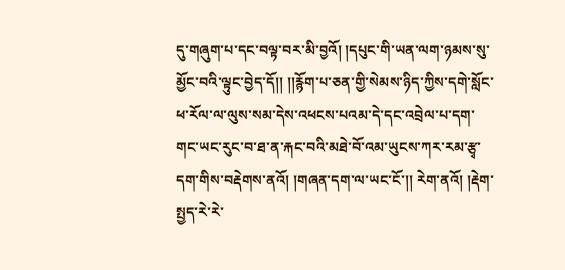དུ་གཞུག་པ་དང་བལྟ་བར་མི་བྱའོ། །དཔུང་གི་ཡན་ལག་ཉམས་སུ་མྱོང་བའི་ལྟུང་བྱེད་དོ།། །།རྙོག་པ་ཅན་གྱི་སེམས་ཉིད་ཀྱིས་དགེ་སློང་ཕ་རོལ་ལ་ལུས་སམ་དེས་འཕངས་པའམ་དེ་དང་འབྲེལ་པ་དག་གང་ཡང་རུང་བ་ཐ་ན་རྐང་བའི་མཐེ་བོ་འམ་ཡུངས་ཀར་རམ་རྩྭ་དག་གིས་བརྡེགས་ནའོ། །གཞན་དག་ལ་ཡང་ངོ་།། རེག་ནའོ། །རྡེག་སྤྱད་རེ་རེ་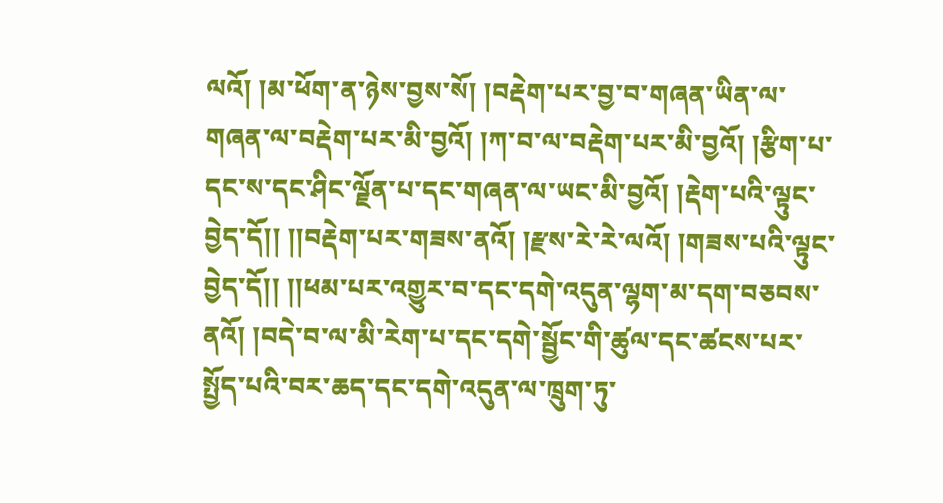ལའོ། །མ་ཕོག་ན་ཉེས་བྱས་སོ། །བརྡེག་པར་བྱ་བ་གཞན་ཡིན་ལ་གཞན་ལ་བརྡེག་པར་མི་བྱའོ། །ཀ་བ་ལ་བརྡེག་པར་མི་བྱའོ། །རྩིག་པ་དང་ས་དང་ཤིང་ལྗོན་པ་དང་གཞན་ལ་ཡང་མི་བྱའོ། །རྡེག་པའི་ལྟུང་བྱེད་དོ།། །།བརྡེག་པར་གཟས་ནའོ། །རྫས་རེ་རེ་ལའོ། །གཟས་པའི་ལྟུང་བྱེད་དོ།། །།ཕམ་པར་འགྱུར་བ་དང་དགེ་འདུན་ལྷག་མ་དག་བཅབས་ནའོ། །བདེ་བ་ལ་མི་རེག་པ་དང་དགེ་སྦྱོང་གི་ཚུལ་དང་ཚངས་པར་སྤྱོད་པའི་བར་ཆད་དང་དགེ་འདུན་ལ་ཁྲུག་ཏུ་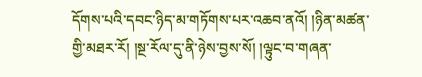དོགས་པའི་དབང་ཉིད་མ་གཏོགས་པར་འཆབ་ནའོ། །ཉིན་མཚན་གྱི་མཐར་རོ། །སྔ་རོལ་དུ་ནི་ཉེས་བྱས་སོ། །ལྟུང་བ་གཞན་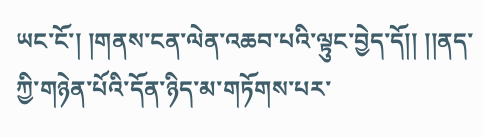ཡང་ངོ་། །གནས་ངན་ལེན་འཆབ་པའི་ལྟུང་བྱེད་དོ།། །།ནད་ཀྱི་གཉེན་པོའི་དོན་ཉིད་མ་གཏོགས་པར་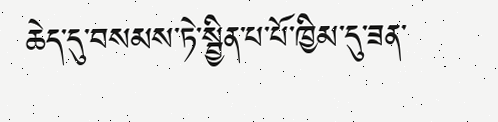ཆེད་དུ་བསམས་ཏེ་སྦྱིན་པ་པོ་ཁྱིམ་དུ་ཟན་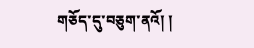གཅོད་དུ་བཅུག་ནའོ། །